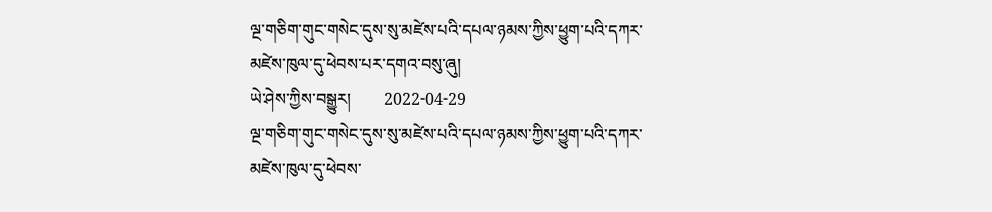ལྔ་གཅིག་གུང་གསེང་དུས་སུ་མཛེས་པའི་དཔལ་ཉམས་ཀྱིས་ཕྱུག་པའི་དཀར་མཛེས་ཁུལ་དུ་ཕེབས་པར་དགའ་བསུ་ཞུ།
ཡེ་ཤེས་ཀྱིས་བསྒྱུར།        2022-04-29
ལྔ་གཅིག་གུང་གསེང་དུས་སུ་མཛེས་པའི་དཔལ་ཉམས་ཀྱིས་ཕྱུག་པའི་དཀར་མཛེས་ཁུལ་དུ་ཕེབས་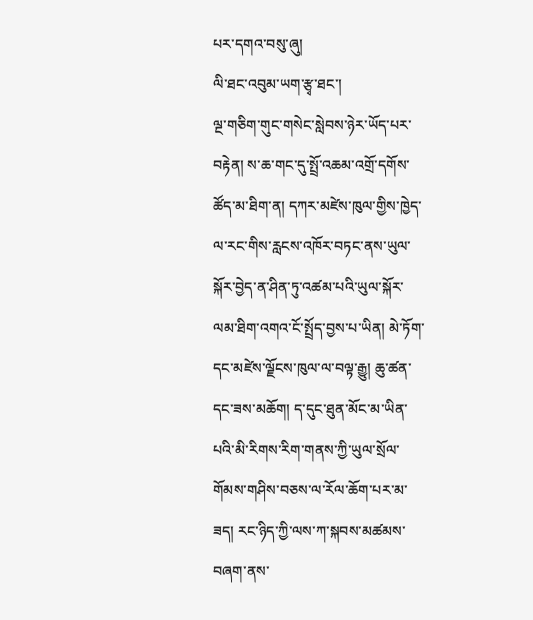པར་དགའ་བསུ་ཞུ།
ལི་ཐང་འབུམ་ཡག་རྩྭ་ཐང་།
ལྔ་གཅིག་གུང་གསེང་སླེབས་ཉེར་ཡོད་པར་བརྟེན། ས་ཆ་གང་དུ་སྤྲོ་འཆམ་འགྲོ་དགོས་ཚོད་མ་ཐིག་ན། དཀར་མཛེས་ཁུལ་གྱིས་ཁྱེད་ལ་རང་གིས་རླངས་འཁོར་བཏང་ནས་ཡུལ་སྐོར་བྱེད་ན་ཤིན་ཏུ་འཚམ་པའི་ཡུལ་སྐོར་ལམ་ཐིག་འགའ་ངོ་སྤྲོད་བྱས་པ་ཡིན། མེ་ཏོག་དང་མཛེས་ལྗོངས་ཁུལ་ལ་བལྟ་རྒྱུ། ཆུ་ཚན་དང་ཟས་མཆོག། ད་དུང་ཐུན་མོང་མ་ཡིན་པའི་མི་རིགས་རིག་གནས་ཀྱི་ཡུལ་སྲོལ་གོམས་གཤིས་བཅས་ལ་རོལ་ཆོག་པར་མ་ཟད། རང་ཉིད་ཀྱི་ལས་ཀ་སྐབས་མཚམས་བཞག་ནས་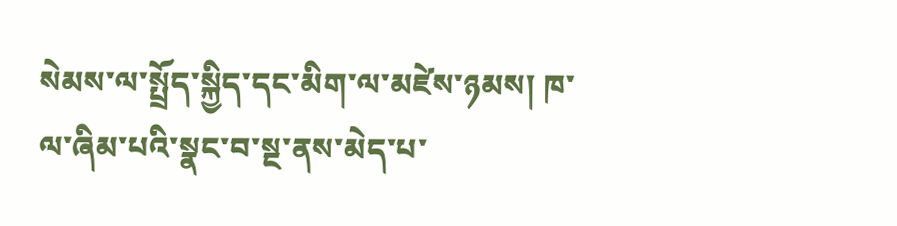སེམས་ལ་སྤྲོད་སྐྱིད་དང་མིག་ལ་མཛེས་ཉམས། ཁ་ལ་ཞིམ་པའི་སྣང་བ་སྔ་ནས་མེད་པ་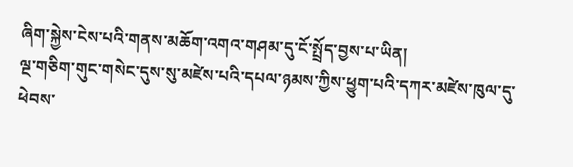ཞིག་སྐྱེས་ངེས་པའི་གནས་མཆོག་འགའ་གཤམ་དུ་ངོ་སྤྲོད་བྱས་པ་ཡིན།
ལྔ་གཅིག་གུང་གསེང་དུས་སུ་མཛེས་པའི་དཔལ་ཉམས་ཀྱིས་ཕྱུག་པའི་དཀར་མཛེས་ཁུལ་དུ་ཕེབས་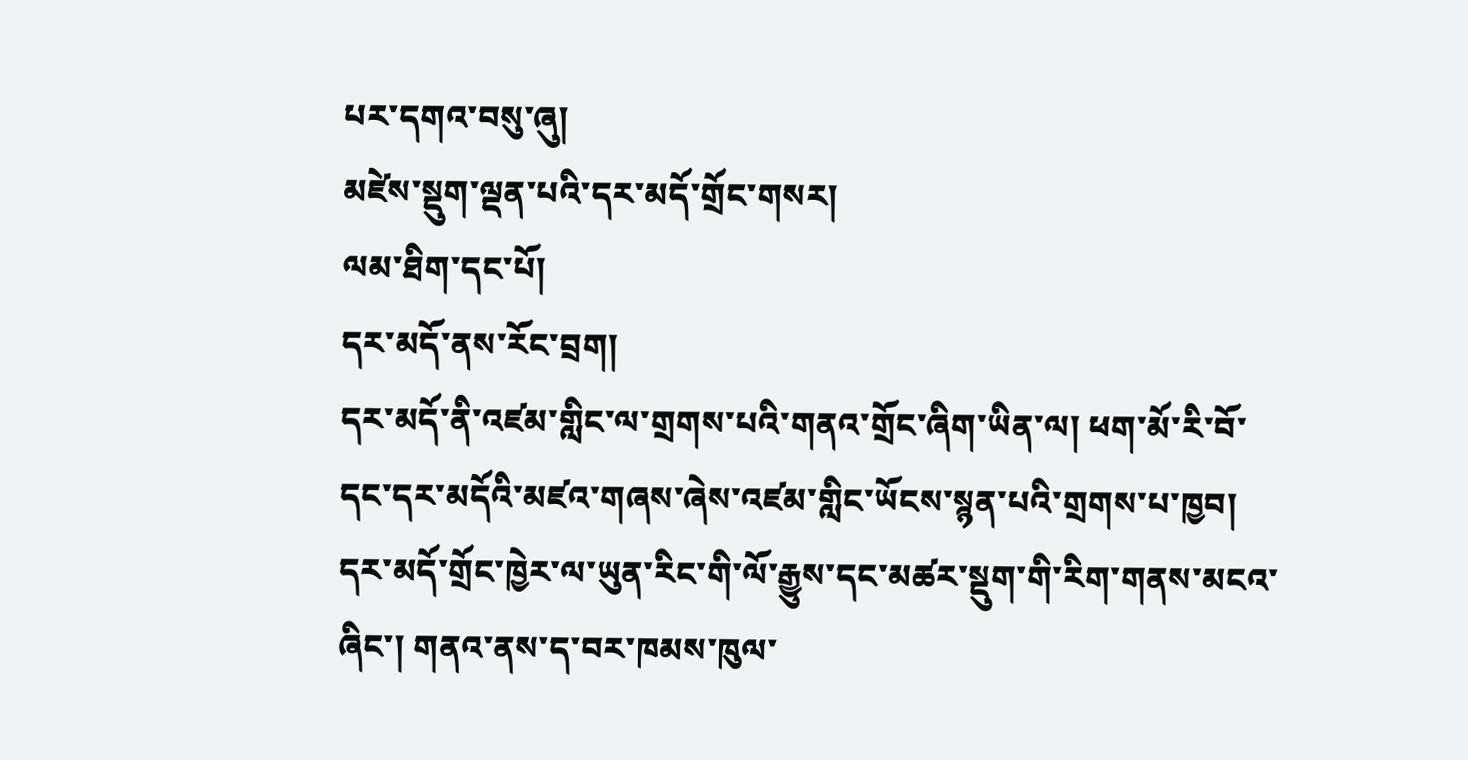པར་དགའ་བསུ་ཞུ།
མཛེས་སྡུག་ལྡན་པའི་དར་མདོ་གྲོང་གསར།
ལམ་ཐིག་དང་པོ།
དར་མདོ་ནས་རོང་བྲག།
དར་མདོ་ནི་འཛམ་གླིང་ལ་གྲགས་པའི་གནའ་གྲོང་ཞིག་ཡིན་ལ། ཕག་མོ་རི་བོ་དང་དར་མདོའི་མཛའ་གཞས་ཞེས་འཛམ་གླིང་ཡོངས་སྙན་པའི་གྲགས་པ་ཁྱབ། དར་མདོ་གྲོང་ཁྱེར་ལ་ཡུན་རིང་གི་ལོ་རྒྱུས་དང་མཚར་སྡུག་གི་རིག་གནས་མངའ་ཞིང་། གནའ་ནས་ད་བར་ཁམས་ཁུལ་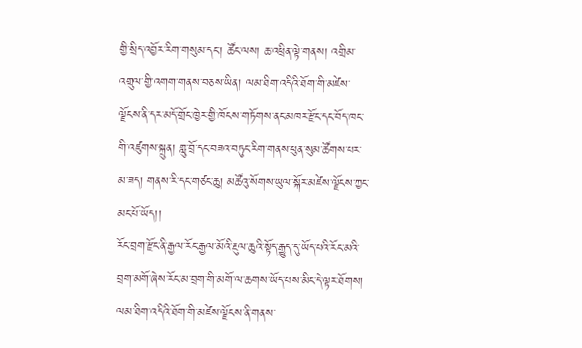གྱི་སྲིད་འབྱོར་རིག་གསུམ་དང་། ཚོང་ལས། ཆ་འཕྲིན་ལྟེ་གནས། འགྲིམ་འགྲུལ་གྱི་འགག་གནས་བཅས་ཡིན། ལམ་ཐིག་འདིའི་ཐོག་གི་མཛེས་ལྗོངས་ནི་དར་མདོ་གྲོང་ཁྱེར་གྱི་ཁོངས་གཏོགས་ནང་མཁར་རྫོང་དང་བོད་ཁང་གི་འཛུགས་སྐྲུན། གླུ་བྲོ་དང་བཟའ་བཏུང་རིག་གནས་ཕུན་སུམ་ཚོགས་པར་མ་ཟད། གནས་རི་དང་གཙང་ཆུ། མཚོའུ་སོགས་ཡུལ་སྐོར་མཛེས་ལྗོངས་ཀྱང་མང་པོ་ཡོད།།
རོང་བྲག་རྫོང་ནི་རྒྱལ་རོང་རྒྱལ་མོའི་རྔུལ་ཆུའི་སྟོད་རྒྱུད་དུ་ཡོད་པའི་རོང་མའི་བྲག་མགོ་ཞེས་རོང་མ་བྲག་གི་མགོ་ལ་ཆགས་ཡོད་པས་མིང་དེ་ལྟར་ཐོགས། ལམ་ཐིག་འདིའི་ཐོག་གི་མཛེས་ལྗོངས་ནི་གནས་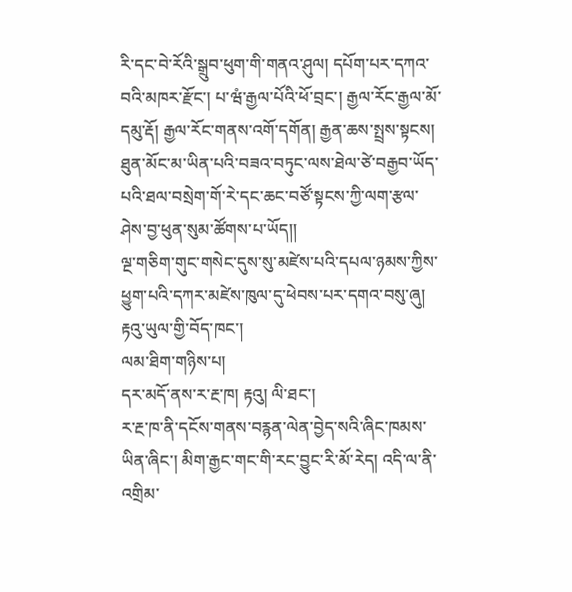རི་དང་བེ་རོའི་སྒྲུབ་ཕུག་གི་གནའ་ཤུལ། དཔོག་པར་དཀའ་བའི་མཁར་རྫོང་། པ་ཝཾ་རྒྱལ་པོའི་ཕོ་བྲང་། རྒྱལ་རོང་རྒྱལ་མོ་དམུ་རྡོ། རྒྱལ་རོང་གནས་འགོ་དགོན། རྒྱན་ཆས་སྤྲས་སྟངས། ཐུན་མོང་མ་ཡིན་པའི་བཟའ་བཏུང་ལས་ཐེལ་ཙེ་བརྒྱབ་ཡོད་པའི་ཐལ་བསྲེག་གོ་རེ་དང་ཆང་བཙོ་སྟངས་ཀྱི་ལག་རྩལ་ཤེས་བྱ་ཕུན་སུམ་ཚོགས་པ་ཡོད།།
ལྔ་གཅིག་གུང་གསེང་དུས་སུ་མཛེས་པའི་དཔལ་ཉམས་ཀྱིས་ཕྱུག་པའི་དཀར་མཛེས་ཁུལ་དུ་ཕེབས་པར་དགའ་བསུ་ཞུ།
རྟའུ་ཡུལ་གྱི་བོད་ཁང་།
ལམ་ཐིག་གཉིས་པ།
དར་མདོ་ནས་ར་རྔ་ཁ། རྟའུ། ལི་ཐང་།
ར་རྔ་ཁ་ནི་དངོས་གནས་བརྙན་ལེན་བྱེད་སའི་ཞིང་ཁམས་ཡིན་ཞིང་། མིག་རྒྱང་གང་གི་རང་བྱུང་རི་མོ་རེད། འདི་ལ་ནི་འགྲིམ་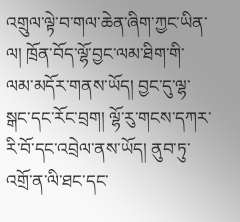འགྲུལ་ལྟེ་བ་གལ་ཆེན་ཞིག་ཀྱང་ཡིན་ལ། ཁྲོན་བོད་ལྷོ་བྱང་ལམ་ཐིག་གི་ལམ་མདོར་གནས་ཡོད། བྱང་དུ་ལྷ་སྒང་དང་རོང་བྲག། ལྷོ་རུ་གངས་དཀར་རི་བོ་དང་འབྲེལ་ནས་ཡོད། ནུབ་ཏུ་འགྲོ་ན་ལི་ཐང་དང་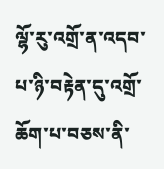ལྷོ་རུ་འགྲོ་ན་འདབ་པ་ཉི་བརྟེན་དུ་འགྲོ་ཆོག་པ་བཅས་ནི་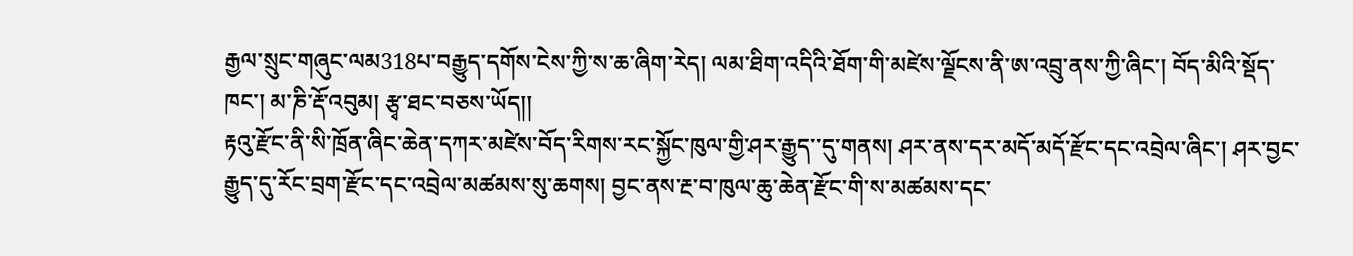རྒྱལ་སྲུང་གཞུང་ལམ318པ་བརྒྱུད་དགོས་ངེས་ཀྱི་ས་ཆ་ཞིག་རེད། ལམ་ཐིག་འདིའི་ཐོག་གི་མཛེས་ལྗོངས་ནི་ཨ་འབྲུ་ནས་ཀྱི་ཞིང་། བོད་མིའི་སྡོད་ཁང་། མ་ཎི་རྡོ་འབུམ། རྩྭ་ཐང་བཅས་ཡོད།།
རྟའུ་རྫོང་ནི་སི་ཁྲོན་ཞིང་ཆེན་དཀར་མཛེས་བོད་རིགས་རང་སྐྱོང་ཁུལ་གྱི་ཤར་རྒྱུད་་དུ་གནས། ཤར་ནས་དར་མདོ་མདོ་རྫོང་དང་འབྲེལ་ཞིང་། ཤར་བྱང་རྒྱུད་དུ་རོང་བྲག་རྫོང་དང་འབྲེལ་མཚམས་སུ་ཆགས། བྱང་ནས་རྔ་བ་ཁུལ་ཆུ་ཆེན་རྫོང་གི་ས་མཚམས་དང་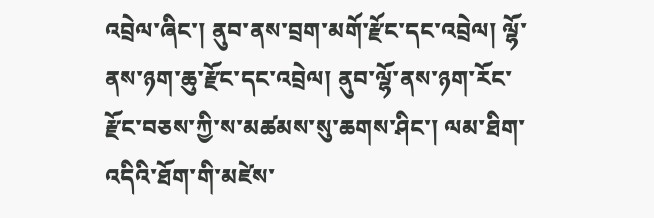འབྲེལ་ཞིང་། ནུབ་ནས་བྲག་མགོ་རྫོང་དང་འབྲེལ། ལྷོ་ནས་ཉག་ཆུ་རྫོང་དང་འབྲེལ། ནུབ་ལྷོ་ནས་ཉག་རོང་རྫོང་བཅས་ཀྱི་ས་མཚམས་སུ་ཆགས་ཤིང་། ལམ་ཐིག་འདིའི་ཐོག་གི་མཛེས་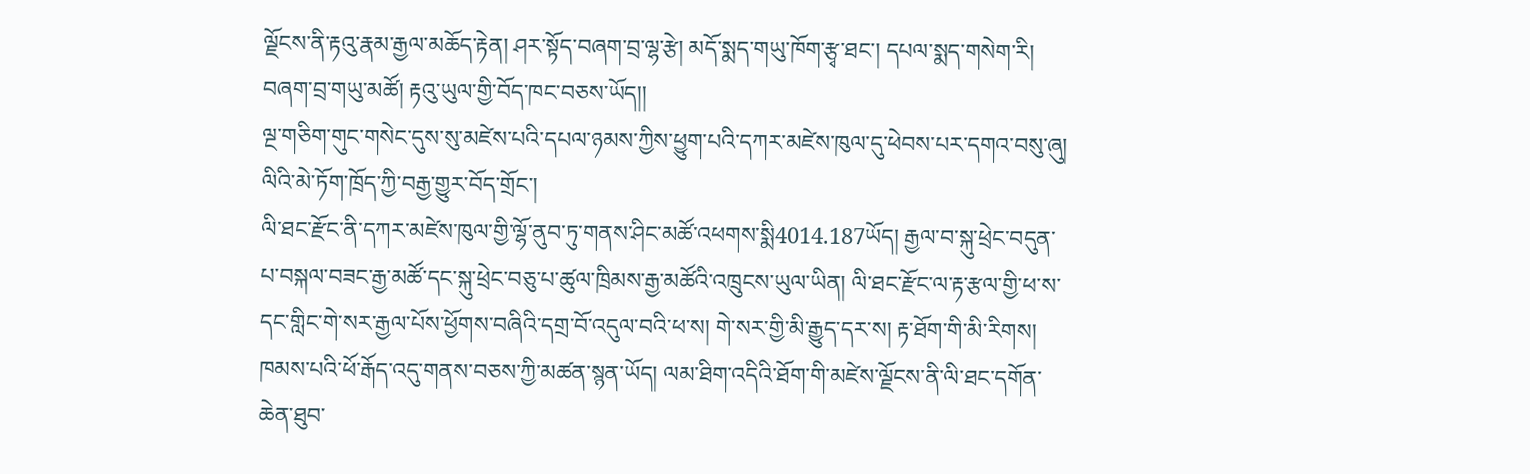ལྗོངས་ནི་རྟའུ་རྣམ་རྒྱལ་མཆོད་རྟེན། ཤར་སྟོད་བཞག་བྲ་ལྷ་རྩེ། མདོ་སྨད་གཡུ་ཁོག་རྩྭ་ཐང་། དཔལ་སྨད་གསེག་རི། བཞག་བྲ་གཡུ་མཚོ། རྟའུ་ཡུལ་གྱི་བོད་ཁང་བཅས་ཡོད།།
ལྔ་གཅིག་གུང་གསེང་དུས་སུ་མཛེས་པའི་དཔལ་ཉམས་ཀྱིས་ཕྱུག་པའི་དཀར་མཛེས་ཁུལ་དུ་ཕེབས་པར་དགའ་བསུ་ཞུ།
ལིའི་མེ་ཏོག་ཁྲོད་ཀྱི་བརྒྱ་གྱུར་བོད་གྲོང་།
ལི་ཐང་རྫོང་ནི་དཀར་མཛེས་ཁུལ་གྱི་ལྷོ་ནུབ་ཏུ་གནས་ཤིང་མཚོ་འཕགས་སྨི4014.187ཡོད། རྒྱལ་བ་སྐུ་ཕྲེང་བདུན་པ་བསྐལ་བཟང་རྒྱ་མཚོ་དང་སྐུ་ཕྲེང་བཅུ་པ་ཚུལ་ཁྲིམས་རྒྱ་མཚོའི་འཁྲུངས་ཡུལ་ཡིན། ལི་ཐང་རྫོང་ལ་རྟ་རྩལ་གྱི་ཕ་ས་དང་གླིང་གེ་སར་རྒྱལ་པོས་ཕྱོགས་བཞིའི་དགྲ་བོ་འདུལ་བའི་ཕ་ས། གེ་སར་གྱི་མི་རྒྱུད་དར་ས། རྟ་ཐོག་གི་མི་རིགས། ཁམས་པའི་ཕོ་རྒོད་འདུ་གནས་བཅས་ཀྱི་མཚན་སྙན་ཡོད། ལམ་ཐིག་འདིའི་ཐོག་གི་མཛེས་ལྗོངས་ནི་ལི་ཐང་དགོན་ཆེན་ཐུབ་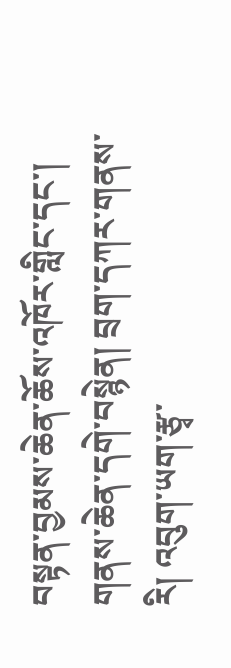བསྟན་བྱམས་ཆེན་ཆོས་འཁོར་གླིང་དང་། གནས་ཆེན་དགེ་བསྙེན། བྲག་དཀར་གནས་རི། འབུག་ཡག་རྩྭ་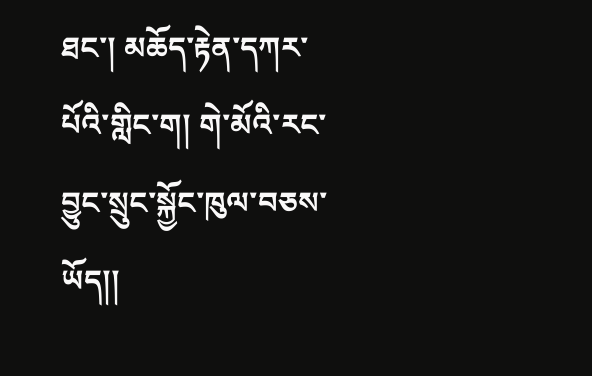ཐང་། མཆོད་རྟེན་དཀར་པོའི་གླིང་ག། གེ་མོའི་རང་བྱུང་སྲུང་སྐྱོང་ཁུལ་བཅས་ཡོད།།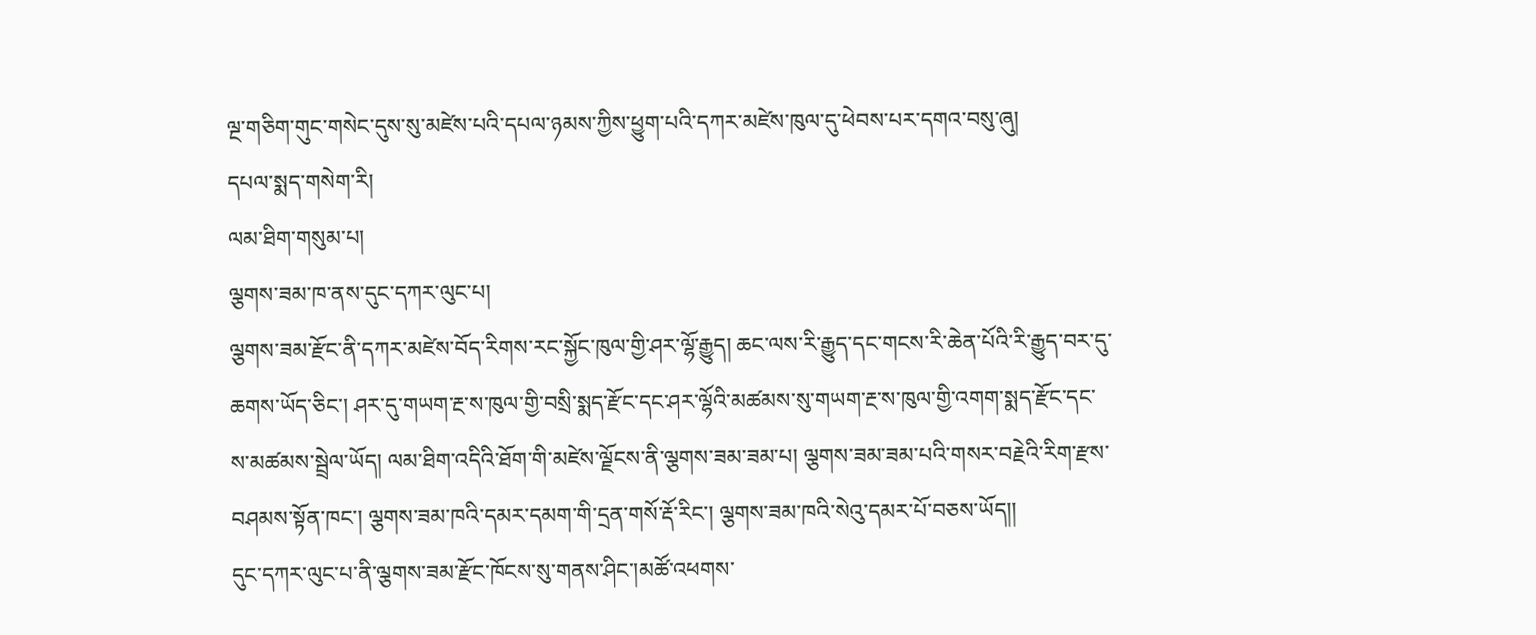ལྔ་གཅིག་གུང་གསེང་དུས་སུ་མཛེས་པའི་དཔལ་ཉམས་ཀྱིས་ཕྱུག་པའི་དཀར་མཛེས་ཁུལ་དུ་ཕེབས་པར་དགའ་བསུ་ཞུ།
དཔལ་སྨད་གསེག་རི།
ལམ་ཐིག་གསུམ་པ།
ལྕགས་ཟམ་ཁ་ནས་དུང་དཀར་ལུང་པ།
ལྕགས་ཟམ་རྫོང་ནི་དཀར་མཛེས་བོད་རིགས་རང་སྐྱོང་ཁུལ་གྱི་ཤར་ལྷོ་རྒྱུད། ཆང་ལས་རི་རྒྱུད་དང་གངས་རི་ཆེན་པོའི་རི་རྒྱུད་བར་དུ་ཆགས་ཡོད་ཅིང་། ཤར་དུ་གཡག་རྔ་ས་ཁུལ་གྱི་བསྲི་སྨད་རྫོང་དང་ཤར་ལྷོའི་མཚམས་སུ་གཡག་རྔ་ས་ཁུལ་གྱི་འགག་སྨད་རྫོང་དང་ས་མཚམས་སྦྲེལ་ཡོད། ལམ་ཐིག་འདིའི་ཐོག་གི་མཛེས་ལྗོངས་ནི་ལྕགས་ཟམ་ཟམ་པ། ལྕགས་ཟམ་ཟམ་པའི་གསར་བརྗེའི་རིག་རྫས་བཤམས་སྟོན་ཁང་། ལྕགས་ཟམ་ཁའི་དམར་དམག་གི་དྲན་གསོ་རྡོ་རིང་། ལྕགས་ཟམ་ཁའི་སེའུ་དམར་པོ་བཅས་ཡོད།།
དུང་དཀར་ལུང་པ་ནི་ལྕགས་ཟམ་རྫོང་ཁོངས་སུ་གནས་ཤིང་།མཚོ་འཕགས་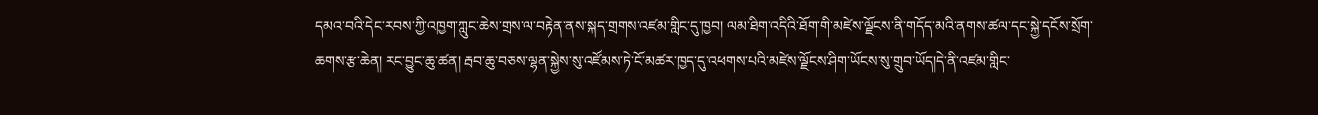དམའ་བའི་དེང་རབས་ཀྱི་འཁྱག་ཀླུང་ཆེས་གྲས་ལ་བརྟེན་ནས་སྐད་གྲགས་འཛམ་གླིང་དུ་ཁྱབ། ལམ་ཐིག་འདིའི་ཐོག་གི་མཛེས་ལྗོངས་ནི་གདོད་མའི་ནགས་ཚལ་དང་སྐྱེ་དངོས་སྲོག་ཆགས་རྩ་ཆེན། རང་བྱུང་ཆུ་ཚན། རྦབ་ཆུ་བཅས་ལྷན་སྐྱེས་སུ་འཛོམས་ཏེ་ངོ་མཚར་ཁྱད་དུ་འཕགས་པའི་མཛེས་ལྗོངས་ཤིག་ཡོངས་སུ་གྲུབ་ཡོད།དེ་ནི་འཛམ་གླིང་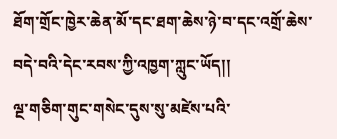ཐོག་གྲོང་ཁྱེར་ཆེན་མོ་དང་ཐག་ཆེས་ཉེ་བ་དང་འགྲོ་ཆེས་བདེ་བའི་དེང་རབས་ཀྱི་འཁྱག་ཀླུང་ཡོད།།
ལྔ་གཅིག་གུང་གསེང་དུས་སུ་མཛེས་པའི་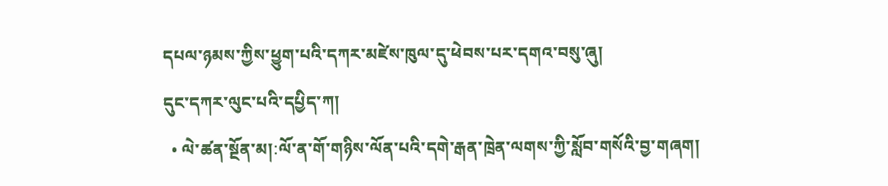དཔལ་ཉམས་ཀྱིས་ཕྱུག་པའི་དཀར་མཛེས་ཁུལ་དུ་ཕེབས་པར་དགའ་བསུ་ཞུ།
དུང་དཀར་ལུང་པའི་དཔྱིད་ཀ།
  • ལེ་ཚན་སྔོན་མ།:ལོ་ན་གོ་གཉིས་ལོན་པའི་དགེ་རྒན་ཁྲེན་ལགས་ཀྱི་སློབ་གསོའི་བྱ་གཞག།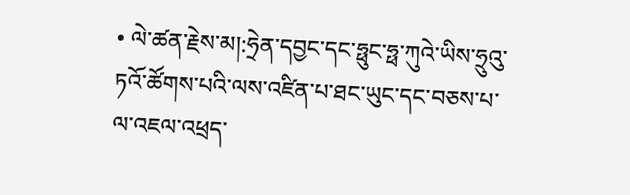• ལེ་ཚན་རྗེས་མ།:ཧྲེན་དབྱང་དང་ཧྥུང་ཧྥ་ཀུའེ་ཡིས་ཧྲུའུ་ཏའོ་ཚོགས་པའི་ལས་འཛིན་པ་ཐང་ཡུང་དང་བཅས་པ་ལ་འཇལ་འཕྲད་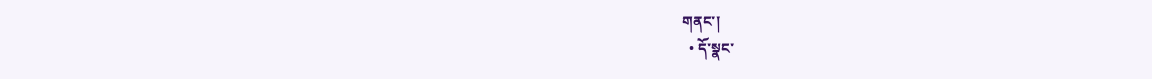གནང་།
  • དོ་སྣང་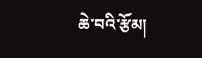ཆེ་བའི་རྩོམ།